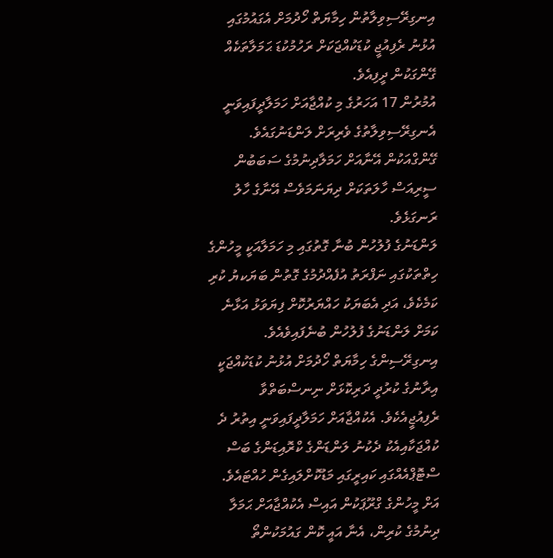އިނގިރޭސިވިލާތުން ހިމާޔަތް ހޯދުމަށް އެގައުމުގައި އުޅުނު ރެފިއުޖީ ކުޑަކުއްޖަކަށް ރަހުމުކުޑަ ޙަމަލާތަކެއް ގޭންގަކުން ދީފިއެވެ.
އުމުރުން 17 އަހަރުގެ މި ކުއްޖާއަށް ހަމަލާދީފައިވަނީ އެނގިރޭސިވިލާތުގެ ވެރިރަށް ލަންޑަނުގައެވެ. ގޭންގްއަކުން އޭނާއަށް ހަމަލާދިނުމުގެ ސަބަބުން ސީރިއަސް ހާލަތަކަށް ދިޔަނަމަވެސް އޭނާގެ ހާލު ރަނގަޅެވެ.
ލަންޑަނުގެ ފުލުހުން ބުނާ ގޮތުގައި މި ހަމަލާއަކީ މީހުންގެ ހިތްތަކުގައި ނަފްރަތު އުފެއްދުމުގެ ގޮތުން ބަޔަކޔު ކުރި ކަމެކެވެ، އަދި އެބަޔަކު ހައްޔަރުކޮށް ފިޔަވަޅު އަޅާނެ ކަމަށް ލަންޑަނުގެ ފުލުހުން ބުނެފައިވެއެވެ.
އިނގިރޭސިންގެ ހިމާޔަތް ހޯދުމަށް އުޅުނު ކުޑަކުއްޖަކީ އިރާނުގެ ކުރުދީ ދަރިކޮޅަށް ނިނސްބަތްވާ ރެފިއުޖީއެކެވެ. އެކުއްޖާއަށް ހަމަލާދީފައިވަނީ އިތުރު ދެ ކުއްޖަކާއިއެކު ދެކުނު ލަންޑަންގެ ކްރޮއިޑަންގެ ބަސް ސްޓޮޕްއެއްގައި ކައިރީގައި މަޑުކޮށްލައިގެން ހުއްޓައެވެ.
އަށް މީހުންގެ ގްރޫޕަކުން އައިސް އެކުއްޖާއަށް ޙަމަލާ ދިނުމުގެ ކުރިން، އެނާ އައީ ކޮން ގައުމަކުންތޯ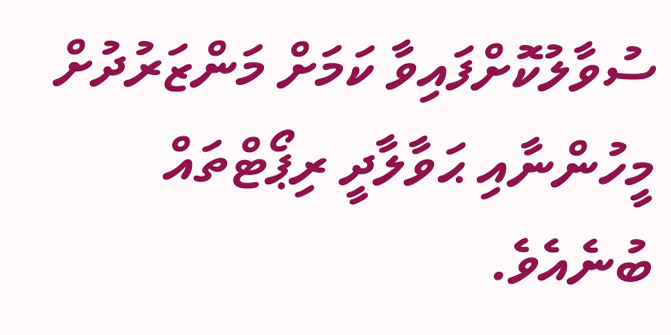ސުވާލުކޮށްފައިވާ ކަމަށް މަންޒަރުދުށް މީހުންނާއި ޙަވާލާދީ ރިޕޯޓްތައް ބުނެއެވެ.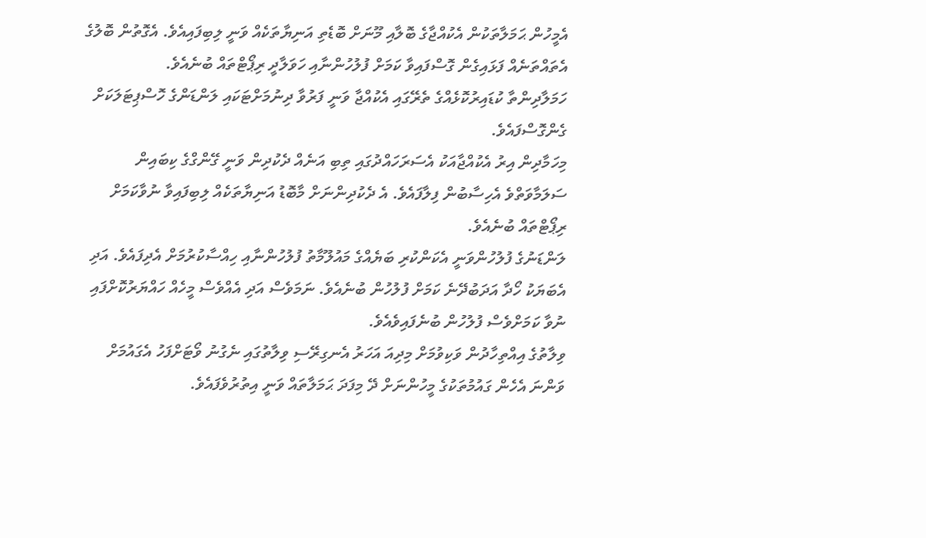އެމީހުން ޙަމަލާތަކުން އެކުއްޖާގެ ބޮލާއި މޫނަށް ބޮޑެތި އަނިޔާތަކެއް ވަނީ ލިބިފައިއެވެ. އެގޮތުން ބޮލުގެ އެތައްތަނެއް ފަޅައިގެން ގޮސްފައިވާ ކަމަށް ފުލުހުންނާއި ހަވަލާދީ ރިޕޯޓްތައް ބުނެއެވެ.
ހަމަލާދިންތާ ކުޑައިރުކޮޅެއްގެ ތެރޭގައި އެކުއްޖާ ވަނީ ފަރުވާ ދިނުމަށްޓަކައި ލަންޑަންގެ ހޮސްޕިޓަލަކަށް ގެންގޮސްފައެވެ.
މިހަމާދިން އިރު އެކުއްޖާއަކު އެސަރަހައްދުގައި ތިބި އަނެއް ދެކުދިން ވަނީ ގޭންގްގެ ކިބައިން ސަލަމާވަތްވެ އެހިސާބުން ފިލާފައެވެ. އެ ދެކުދިންނަށް މާބޮޑު އަނިޔާތަކެއް ލިބިފައިވާ ނުވާކަމަށް ރިޕޯޓްތައް ބުނެއެވެ.
ލަންޑަނުގެ ފުލުހުންވަނީ އެކަންކުރި ބަޔެއްގެ މައުލޫމާތު ފުލުހުންނާއި ހިއްސާކުރުމަށް އެދިފައެވެ. އަދި އެބަޔަކު ހޯދާ އަދަބުދޭނެ ކަމަށް ފުލުހުން ބުނެއެވެ. ނަމަވެސް އަދި އެއްވެސް މީހެއް ހައްޔަރުކޮށްފައި ނުވާ ކަމަށްވެސް ފުލުހުން ބުނެފައިވެއެވެ.
ވިލާތުގެ އިއްތިހާދުން ވަކިވުމަށް މިދިއަ އަހަރު އެނގިރޭސި ވިލާތުގައި ނެގުނު ވޯޓަށްފަހު އެގައުމަށް ވަންނަ އެހެން ގައުމުތަކުގެ މީހުންނަށް ދޭ މިފަދަ ޙަމަލާތައް ވަނީ އިތުރުވެފައެވެ.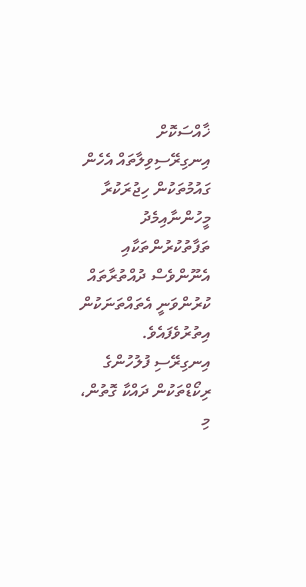ޚާއްސަކޮށް އިނގިރޭސިވިލާތައް އެހެން ގައުމުތަކުން ހިޖުރަކުރާ މީހުންނާއިމެދު ތަފާތުކުރުންތަކާއި އެނޫންވެސް ދުއްތުރާތައް ކުރުންވަނީ އެތައްތަނަކުން އިތުރުވެފައެވެ.
އިނގިރޭސި ފުލުހުންގެ ރިކޯޑްތަކުން ދައްކާ ގޮތުން، މި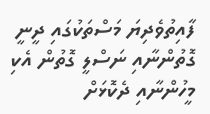ފާއިތުވެދިޔަ މަސްތަކުގައި ދީނީ ގޮތުންނާއި ނަސްލީ ގޮތުން އެކި މީހުންނާއި ދެކޮޅަށް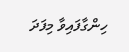ހިންގާފައިވާ މިފަދަ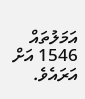އަމަލުތައް 1546 އަށް އަރައެވެ.